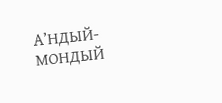А’НДЫЙ-МОНДЫЙ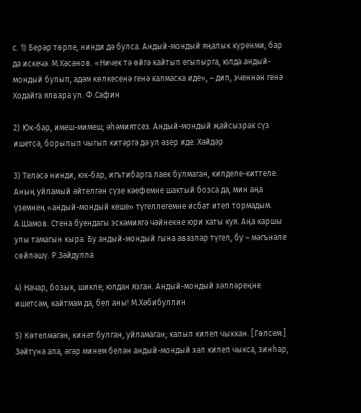с. 1) Берәр төрле, нинди дә булса. Андый-мондый яңалык күренми, бар да искечә. М.Хәсәнов. «Ничек тә өйгә кайтып егылырга, юлда андый-мондый булып, адәм көлкесенә генә калмаска иде», – дип, эченнән генә Ходайга ялвара ул. Ф.Сафин

2) Юк-бар, имеш-мимеш; әһәмиятсез. Андый-мондый җайсызрак сүз ишетсә, борылып чыгып китәргә дә ул әзер иде. Хәйдәр

3) Теләсә нинди, юк-бар, игътибарга лаек булмаган, килделе-киттеле. Аның уйламый әйтелгән сүзе кәефемне шактый бозса да, мин аңа үземнең «андый-мондый кеше» түгеллегемне исбат итеп тормадым. А.Шамов. Стена буендагы эскәмиягә чәйнекне юри каты куя. Аңа каршы улы тамагын кыра. Бу андый-мондый гына авазлар түгел, бу – мәгънәле сөйләшү. Р.Зәйдулла

4) Начар, бозык, шикле; юлдан язган. Андый-мондый хәлләреңне ишетсәм, кайтмам да, бел аны! М.Хәбибуллин

5) Көтелмәгән, кинәт булган, уйламаган; капыл килеп чыккан. [Гөлсем:] Зәйтүнә апа, әгәр минем белән андый-мондый хәл килеп чыкса, зинһар,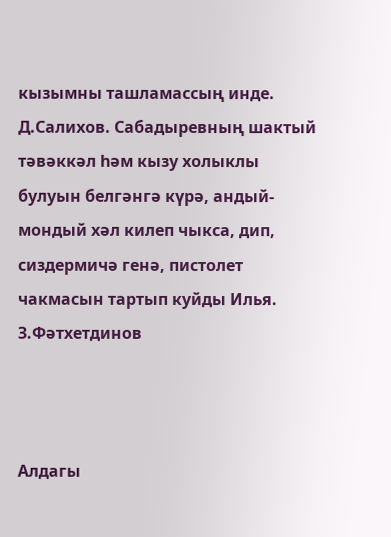кызымны ташламассың инде. Д.Салихов. Сабадыревның шактый тәвәккәл һәм кызу холыклы булуын белгәнгә күрә, андый-мондый хәл килеп чыкса, дип, сиздермичә генә, пистолет чакмасын тартып куйды Илья. З.Фәтхетдинов



Алдагы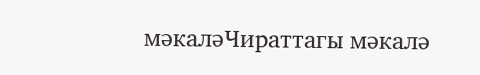мәкаләЧираттагы мәкалә